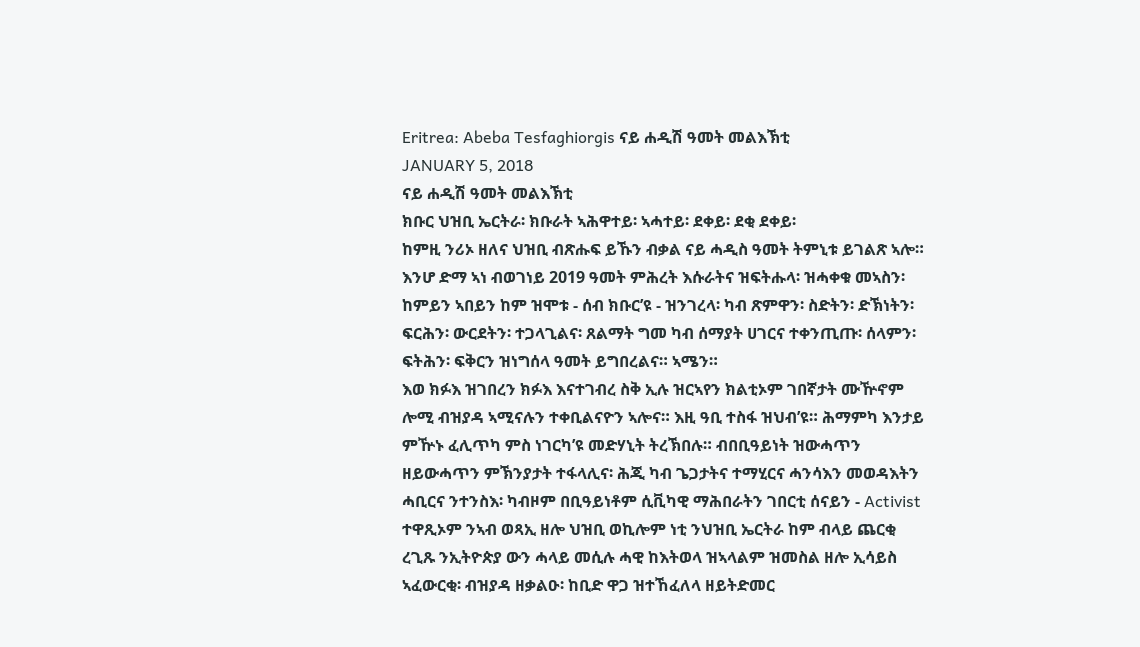Eritrea: Abeba Tesfaghiorgis ናይ ሐዲሽ ዓመት መልእኽቲ
JANUARY 5, 2018
ናይ ሐዲሽ ዓመት መልእኽቲ
ክቡር ህዝቢ ኤርትራ፡ ክቡራት ኣሕዋተይ፡ ኣሓተይ፡ ደቀይ፡ ደቂ ደቀይ፡
ከምዚ ንሪኦ ዘለና ህዝቢ ብጽሑፍ ይኹን ብቃል ናይ ሓዲስ ዓመት ትምኒቱ ይገልጽ ኣሎ። እንሆ ድማ ኣነ ብወገነይ 2019 ዓመት ምሕረት እሱራትና ዝፍትሑላ፡ ዝሓቀቁ መኣስን፡ ከምይን ኣበይን ከም ዝሞቱ - ሰብ ክቡር’ዩ - ዝንገረላ፡ ካብ ጽምዋን፡ ስድትን፡ ድኽነትን፡ ፍርሕን፡ ውርደትን፡ ተጋላጊልና፡ ጸልማት ግመ ካብ ሰማያት ሀገርና ተቀንጢጡ፡ ሰላምን፡ ፍትሕን፡ ፍቅርን ዝነግሰላ ዓመት ይግበረልና። ኣሜን።
እወ ክፉእ ዝገበረን ክፉእ እናተገብረ ስቅ ኢሉ ዝርኣየን ክልቲኦም ገበኛታት ሙዅኖም ሎሚ ብዝያዳ ኣሚናሉን ተቀቢልናዮን ኣሎና። እዚ ዓቢ ተስፋ ዝህብ’ዩ። ሕማምካ እንታይ ምዅኑ ፈሊጥካ ምስ ነገርካ’ዩ መድሃኒት ትረኽበሉ። ብበቢዓይነት ዝውሓጥን ዘይውሓጥን ምኽንያታት ተፋላሊና፡ ሕጂ ካብ ጌጋታትና ተማሂርና ሓንሳእን መወዳእትን ሓቢርና ንተንስእ፡ ካብዞም በቢዓይነቶም ሲቪካዊ ማሕበራትን ገበርቲ ሰናይን - Activist ተዋጺኦም ንኣብ ወጻኢ ዘሎ ህዝቢ ወኪሎም ነቲ ንህዝቢ ኤርትራ ከም ብላይ ጨርቂ ረጊጹ ንኢትዮጵያ ውን ሓላይ መሲሉ ሓዊ ከእትወላ ዝኣላልም ዝመስል ዘሎ ኢሳይስ ኣፈውርቂ፡ ብዝያዳ ዘቃልዑ፡ ከቢድ ዋጋ ዝተኸፈለላ ዘይትድመር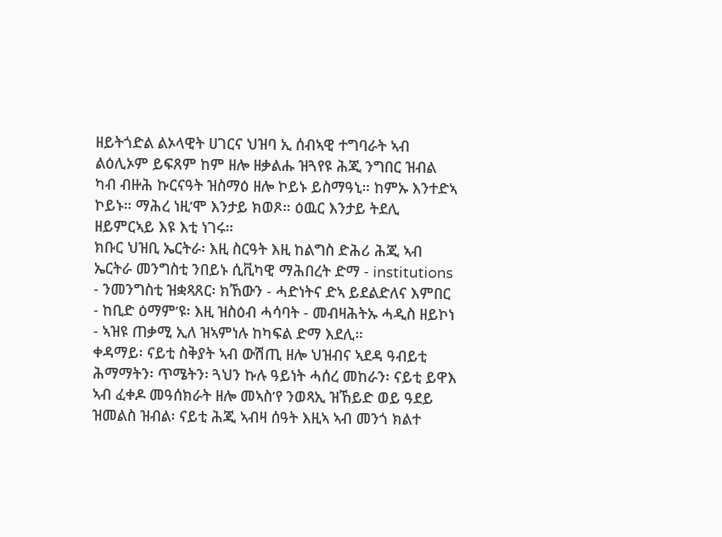ዘይትጎድል ልኦላዊት ሀገርና ህዝባ ኢ ሰብኣዊ ተግባራት ኣብ ልዕሊኦም ይፍጸም ከም ዘሎ ዘቃልሑ ዝጓየዩ ሕጂ ንግበር ዝብል ካብ ብዙሕ ኩርናዓት ዝስማዕ ዘሎ ኮይኑ ይስማዓኒ። ከምኡ እንተድኣ ኮይኑ። ማሕረ ነዚ’ሞ እንታይ ክወጾ። ዕዉር እንታይ ትደሊ ዘይምርኣይ እዩ እቲ ነገሩ።
ክቡር ህዝቢ ኤርትራ፡ እዚ ስርዓት እዚ ከልግስ ድሕሪ ሕጂ ኣብ ኤርትራ መንግስቲ ንበይኑ ሲቪካዊ ማሕበረት ድማ - institutions - ንመንግስቲ ዝቋጻጸር፡ ክኸውን - ሓድነትና ድኣ ይደልድለና እምበር - ከቢድ ዕማም’ዩ፡ እዚ ዝስዕብ ሓሳባት - መብዛሕትኡ ሓዲስ ዘይኮነ - ኣዝዩ ጠቃሚ ኢለ ዝኣምነሉ ከካፍል ድማ እደሊ።
ቀዳማይ፡ ናይቲ ስቅያት ኣብ ውሽጢ ዘሎ ህዝብና ኣደዳ ዓብይቲ ሕማማትን፡ ጥሜትን፡ ጓህን ኩሉ ዓይነት ሓሰረ መከራን፡ ናይቲ ይዋእ ኣብ ፈቀዶ መዓሰክራት ዘሎ መኣስ’የ ንወጻኢ ዝኸይድ ወይ ዓደይ ዝመልስ ዝብል፡ ናይቲ ሕጂ ኣብዛ ሰዓት እዚኣ ኣብ መንጎ ክልተ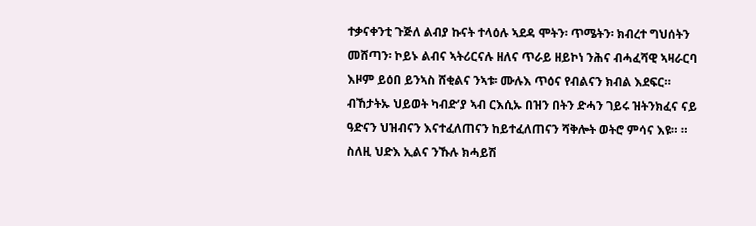ተቃናቀንቲ ጉጅለ ልብያ ኩናት ተላዕሉ ኣደዳ ሞትን፡ ጥሜትን፡ ክብረተ ግህሰትን መሸጣን፡ ኮይኑ ልብና ኣትሪርናሉ ዘለና ጥራይ ዘይኮነ ንሕና ብሓፈሻዊ ኣዛራርባ እዞም ይዕበ ይንኣስ ሸቂልና ንኣቱ፡ ሙሉእ ጥዕና የብልናን ክብል እደፍር። ብኸታትኡ ህይወት ካብድ’ያ ኣብ ርእሲኡ በዝን በትን ድሓን ገይሩ ዝትንክፈና ናይ ዓድናን ህዝብናን እናተፈለጠናን ከይተፈለጠናን ሻቅሎት ወትሮ ምሳና እዩ። ። ስለዚ ህድእ ኢልና ንኹሉ ክሓይሽ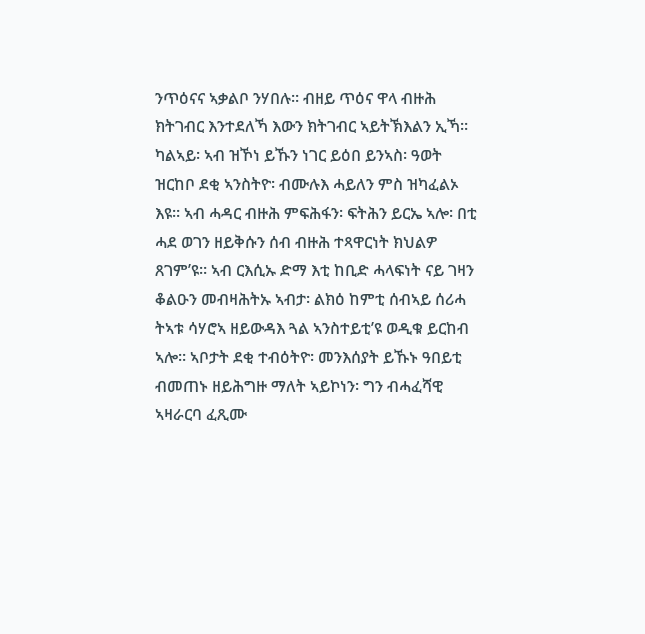ንጥዕናና ኣቃልቦ ንሃበሉ። ብዘይ ጥዕና ዋላ ብዙሕ ክትገብር እንተደለኻ እውን ክትገብር ኣይትኽእልን ኢኻ።
ካልኣይ፡ ኣብ ዝኾነ ይኹን ነገር ይዕበ ይንኣስ፡ ዓወት ዝርከቦ ደቂ ኣንስትዮ፡ ብሙሉእ ሓይለን ምስ ዝካፈልኦ እዩ። ኣብ ሓዳር ብዙሕ ምፍሕፋን፡ ፍትሕን ይርኤ ኣሎ፡ በቲ ሓደ ወገን ዘይቅሱን ሰብ ብዙሕ ተጻዋርነት ክህልዎ ጸገም’ዩ። ኣብ ርእሲኡ ድማ እቲ ከቢድ ሓላፍነት ናይ ገዛን ቆልዑን መብዛሕትኡ ኣብታ፡ ልክዕ ከምቲ ሰብኣይ ሰሪሓ ትኣቱ ሳሃሮኣ ዘይውዳእ ጓል ኣንስተይቲ’ዩ ወዲቁ ይርከብ ኣሎ። ኣቦታት ደቂ ተብዕትዮ፡ መንእሰያት ይኹኑ ዓበይቲ ብመጠኑ ዘይሕግዙ ማለት ኣይኮነን፡ ግን ብሓፈሻዊ ኣዛራርባ ፈጺሙ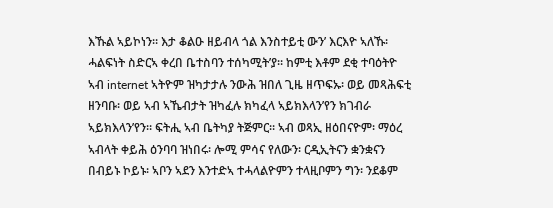እኹል ኣይኮነን። እታ ቆልዑ ዘይብላ ጎል እንስተይቲ ውን’ እርእዮ ኣለኹ፡ ሓልፍነት ስድርኣ ቀረበ ቤተስባን ተሰካሚት’ያ። ከምቲ እቶም ደቂ ተባዕትዮ ኣብ internet ኣትዮም ዝካታታሉ ንውሕ ዝበለ ጊዜ ዘጥፍኡ፡ ወይ መጻሕፍቲ ዘንባቡ፡ ወይ ኣብ ኣኼብታት ዝካፈሉ ክካፈላ ኣይክእላን’የን ክገብራ ኣይክእላን’የን። ፍትሒ ኣብ ቤትካያ ትጅምር። ኣብ ወጻኢ ዘዕበናዮም፡ ማዕረ ኣብላት ቀይሕ ዕንባባ ዝነበሩ፡ ሎሚ ምሳና የለውን፡ ርዲኢትናን ቋንቋናን በብይኑ ኮይኑ፡ ኣቦን ኣደን እንተድኣ ተሓላልዮምን ተላዚቦምን ግን፡ ንደቆም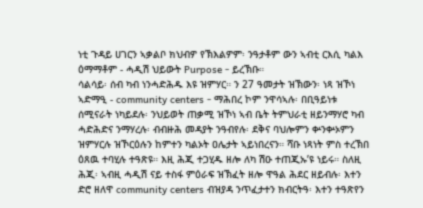ነቲ ጉዳይ ሀገርን ኣቃልቦ ክህብዎ የኽእልዎም፡ ንዓታቶም ውን ኣብቲ ርእሲ ካልእ ዕማማቶም - ሓዲሽ ህይውት Purpose - ይረኽቡ።
ሳልሳይ፡ ሰብ ካብ ነንሓድሕዱ እዩ ዝምሃር። ን 27 ዓመታት ዝኽውን፡ ነጻ ዝኾነ ኣድማዒ - community centers - ማሕበረ ኮም ንዋሳኣሉ፡ በቢዓይነቱ ሰሚናራት ነካይደሉ፡ ንህይወት ጠቃሚ ዝኾነ ኣብ ቤት ትምህራቲ ዘይንማሃሮ ካብ ሓድሕድና ንማሃረሉ፡ ብብዙሕ መዳያት ንዓብየሉ፡ ደቅና ባህሎምን ቍንቍኦምን ዝምሃርሉ ዝኾርዕሉን ከምተን ካልኦት ዐሌታት ኣይነበረናን። ሻቡ ነጻነት ምስ ተረኽበ ዕጸዉ ተባሂሉ ተዓጽዩ። እዚ ሕጂ ተጋሂዱ ዘሎ ለካ ሽዑ ተጠጂኡ’ዩ ነይሩ። ስለዚ ሕጂ፡ ኣብዚ ሓዲሽ ናይ ተስፋ ምዕራፍ ዝኽፈት ዘሎ ዋዓል ሕደር ዘይብሉ፡ እተን ድሮ ዘለዋ community centers ብዝያዳ ንጥፈታተን ክብርትዓ፡ እተን ተዓጽየን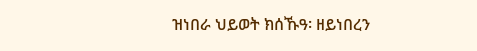ዝነበራ ህይወት ክሰኹዓ፡ ዘይነበረን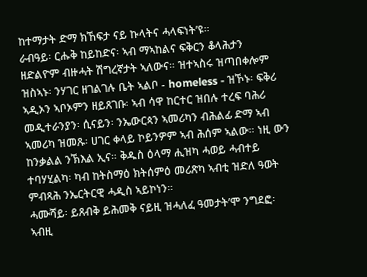ከተማታት ድማ ክኸፍታ ናይ ኩላትና ሓላፍነት’ዩ።
ራብዓይ፡ ርሑቅ ከይከድና፡ ኣብ ማኣከልና ፍቅርን ቆላሕታን ዘድልዮም ብዙሓት ሽግረኛታት ኣለውና። ዝተኣስሩ ዝጣበቀሎም ዝስኣኑ፡ ንሃገር ዘገልገሉ ቤት ኣልቦ - homeless - ዝኾኑ፡ ፍቅሪ ኣዲኦን ኣቦኦምን ዘይጸገቡ፡ ኣብ ሳዋ ከርተር ዝበሉ ተረፍ ባሕሪ መዲተራንያን፡ ሲናይን፡ ንኤውርጳን ኣመሪካን ብሕልፊ ድማ ኣብ ኣመሪካ ዝመጹ፡ ሀገር ቀላይ ኮይንዎም ኣብ ሕሰም ኣልው። ነዚ ውን ከንቃልል ንኽእል ኢና። ቅዱስ ዕላማ ሒዝካ ሓወይ ሓብተይ ተባሃሂልካ፡ ካብ ከትስማዕ ክትሰምዕ መሪጽካ ኣብቲ ዝድለ ዓወት ምብጻሕ ንኤርትርዊ ሓዲስ ኣይኮነን።
ሓሙሻይ፡ ይጸብቅ ይሕመቅ ናይዚ ዝሓለፈ ዓመታት’ሞ ንግደፎ፡ ኣብዚ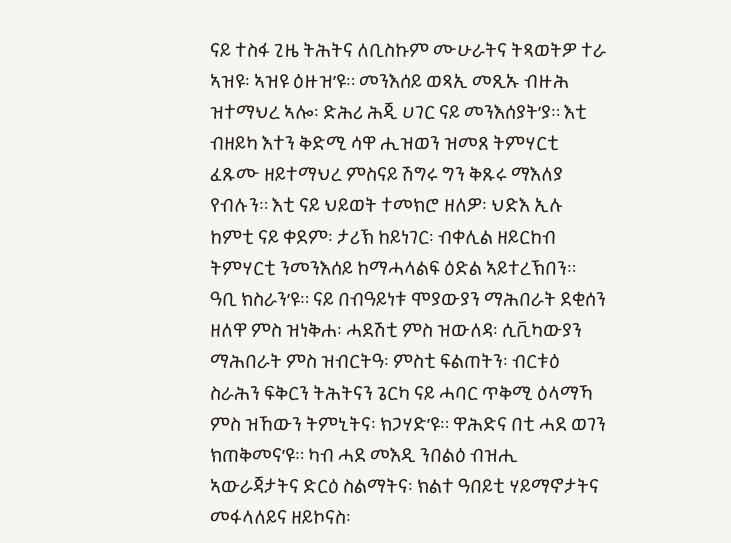ናይ ተስፋ ጊዜ ትሕትና ለቢስኩም ሙሁራትና ትጻወትዎ ተራ ኣዝዩ፡ ኣዝዩ ዕዙዝ’ዩ። መንእሰይ ወጻኢ መጺኡ ብዙሕ ዝተማህረ ኣሎ፡ ድሕሪ ሕጂ ሀገር ናይ መንእሰያት’ያ። እቲ ብዘይካ እተን ቅድሚ ሳዋ ሒዝወን ዝመጸ ትምሃርቲ ፈጹሙ ዘይተማህረ ምስናይ ሽግሩ ግን ቅጹሩ ማእለያ የብሉን። እቲ ናይ ህይወት ተመክሮ ዘለዎ፡ ህድእ ኢሉ ከምቲ ናይ ቀደም፡ ታሪኽ ከይነገር፡ ብቀሊል ዘይርከብ ትምሃርቲ ንመንእሰይ ከማሓላልፍ ዕድል ኣይተረኽበን። ዓቢ ክስራን’ዩ። ናይ በብዓይነቱ ሞያውያን ማሕበራት ደቂሰን ዘለዋ ምስ ዝነቅሐ፡ ሓደሽቲ ምስ ዝውለዳ፡ ሲቪካውያን ማሕበራት ምስ ዝብርትዓ፡ ምስቲ ፍልጠትን፡ ብርቱዕ ስራሕን ፍቅርን ትሕትናን ጌርካ ናይ ሓባር ጥቅሚ ዕላማኻ ምስ ዝኸውን ትምኒትና፡ ክጋሃድ’ዩ። ዋሕድና በቲ ሓደ ወገን ክጠቅመና’ዩ። ካብ ሓደ መእዲ ንበልዕ ብዝሒ ኣውራጃታትና ድርዕ ስልማትና፡ ክልተ ዓበይቲ ሃይማኖታትና መፋላለይና ዘይኮናስ፡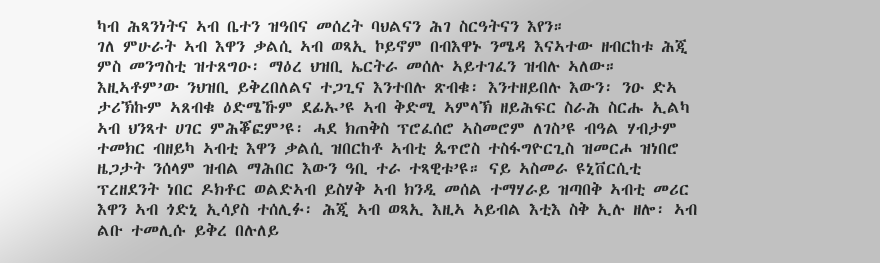ካብ ሕጻንነትና ኣብ ቤተን ዝዓበና መሰረት ባህልናን ሕገ ስርዓትናን እየን።
ገለ ምሁራት ኣብ እዋን ቃልሲ ኣብ ወጻኢ ኮይኖም በብእዋኑ ንሜዳ እናኣተው ዘብርከቱ ሕጂ ምስ መንግስቲ ዝተጸግዑ፡ ማዕረ ህዝቢ ኤርትራ መሰሉ ኣይተገፈን ዝብሉ ኣለው። እዚኣቶም’ው ንህዝቢ ይቅረበለልና ተጋጊና እንተበሉ ጽብቁ፡ እንተዘይበሉ እውን፡ ንዑ ድኣ ታሪኽኩም ኣጸብቁ ዕድሜኹም ደፊኡ’ዩ ኣብ ቅድሚ ኣምላኽ ዘይሕፍር ስራሕ ስርሑ ኢልካ ኣብ ህንጻተ ሀገር ምሕቖፎም’ዩ፡ ሓደ ክጠቅስ ፕሮፈሰሮ ኣስመሮም ለገስ’ዩ ብዓል ሃብታም ተመክር ብዘይካ ኣብቲ እዋን ቃልሲ ዝበርከቶ ኣብቲ ጴጥሮስ ተስፋግዮርጊስ ዝመርሖ ዝነበሮ ዜጋታት ንሰላም ዝብል ማሕበር እውን ዓቢ ተራ ተጻዊቱ’ዩ። ናይ ኣስመራ ዩኒቨርሲቲ ፕረዘደንት ነበር ዶክቶር ወልድኣብ ይስሃቅ ኣብ ክንዲ መሰል ተማሃራይ ዝጣበቅ ኣብቲ መሪር እዋን ኣብ ጎድኒ ኢሳያስ ተሰሊፉ፡ ሕጂ ኣብ ወጻኢ እዚኣ ኣይብል እቲእ ስቅ ኢሉ ዘሎ፡ ኣብ ልቡ ተመሊሱ ይቅረ በሉለይ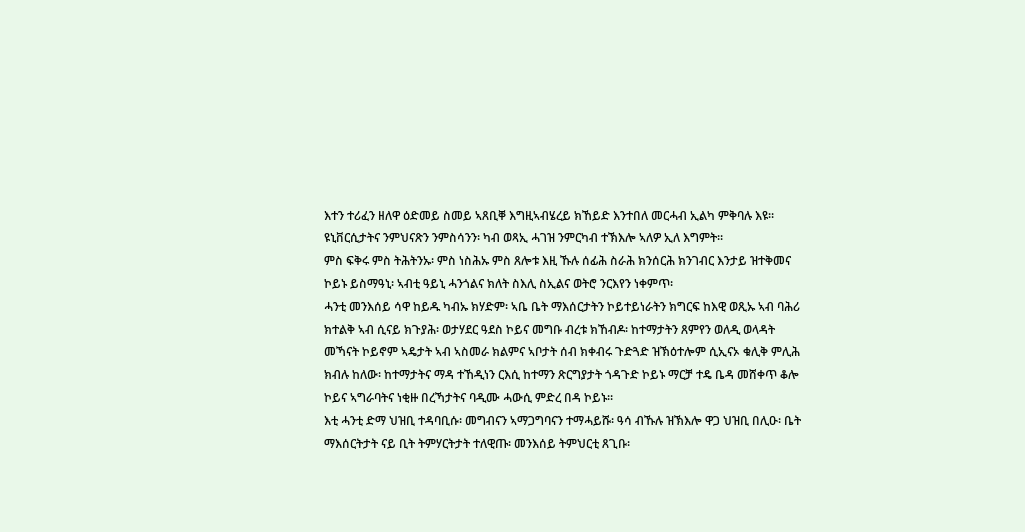እተን ተሪፈን ዘለዋ ዕድመይ ስመይ ኣጸቢቐ እግዚኣብሄረይ ክኸይድ እንተበለ መርሓብ ኢልካ ምቅባሉ እዩ። ዩኒቨርሲታትና ንምህናጽን ንምስሳንን፡ ካብ ወጻኢ ሓገዝ ንምርካብ ተኽእሎ ኣለዎ ኢለ እግምት።
ምስ ፍቅሩ ምስ ትሕትንኡ፡ ምስ ነስሕኡ ምስ ጸሎቱ እዚ ኹሉ ሰፊሕ ስራሕ ክንሰርሕ ክንገብር እንታይ ዝተቅመና ኮይኑ ይስማዓኒ፡ ኣብቲ ዓይኒ ሓንጎልና ክለት ስእሊ ስኢልና ወትሮ ንርእየን ነቀምጥ፡
ሓንቲ መንእሰይ ሳዋ ከይዱ ካብኡ ክሃድም፡ ኣቤ ቤት ማእሰርታትን ኮይተይነራትን ክግርፍ ከእዊ ወጺኡ ኣብ ባሕሪ ክተልቅ ኣብ ሲናይ ክጉያሕ፡ ወታሃደር ዓደስ ኮይና መግቡ ብረቱ ክኸብዶ፡ ከተማታትን ጸምየን ወለዲ ወላዳት መኻናት ኮይኖም ኣዴታት ኣብ ኣስመራ ክልምና ኣቦታት ሰብ ክቀብሩ ጉድጓድ ዝኽዕተሎም ሲኢናኦ ቁሊቅ ምሊሕ ክብሉ ከለው፡ ከተማታትና ማዳ ተኸዲነን ርእሲ ከተማን ጽርግያታት ጎዳጉድ ኮይኑ ማርቻ ተዴ ቤዳ መሸቀጥ ቆሎ ኮይና ኣግራባትና ነቂዙ በረኻታትና ባዲሙ ሓውሲ ምድረ በዳ ኮይኑ።
እቲ ሓንቲ ድማ ህዝቢ ተዳባቢሱ፡ መግብናን ኣማጋግባናን ተማሓይሹ፡ ዓሳ ብኹሉ ዝኽእሎ ዋጋ ህዝቢ በሊዑ፡ ቤት ማእሰርትታት ናይ ቢት ትምሃርትታት ተለዊጡ፡ መንእሰይ ትምህርቲ ጸጊቡ፡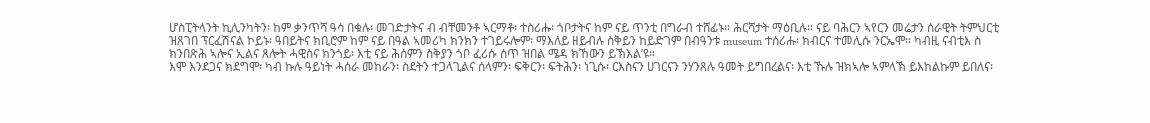ሆስፒትላንት ኪሊንካትን፡ ከም ቃንጥሻ ዓሳ በቁሉ፡ መገድታትና ብ ብቸመንቶ ኣርማቶ፡ ተስሪሑ፡ ጎቦታትና ከም ናይ ጥንቲ በግራብ ተሸፊኑ። ሕርሻታት ማዕቢሉ። ናይ ባሕርን ኣየርን መሬታን ሰራዊት ትምህርቲ ዝጸገበ ፕርፈሽናል ኮይኑ፡ ዓበይትና ክቢሮም ከም ናይ በዓል ኣመሪካ ክንክን ተገይሩሎም፡ ማእለይ ዘይብሉ ስቅይን ከይድገም በብዓንቱ museum ተሰሪሑ፡ ክብርና ተመሊሱ ንርኤሞ። ካብዚ ናብቲእ ስ ክንበጽሕ ኣሎና ኢልና ጸሎት ሓዊስና ክንጎይ፡ እቲ ናይ ሕሰምን ስቅያን ጎቦ ፈሪሱ ሰጥ ዝበል ሜዳ ክኸውን ይኽእል’ዩ።
እሞ እንደጋና ክደግሞ፡ ካብ ኩሉ ዓይነት ሓሰራ መከራን፡ ስደትን ተጋላጊልና ሰላምን፡ ፍቅርን፡ ፍትሕን፡ ነጊሱ፡ ርእስናን ሀገርናን ንሃንጸሉ ዓመት ይግበረልና፡ እቲ ኹሉ ዝክኣሎ ኣምላኽ ይእከልኩም ይበለና፡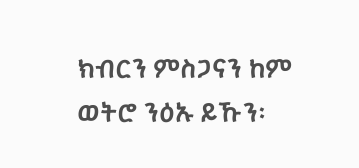ክብርን ምስጋናን ከም ወትሮ ንዕኡ ይኹን፡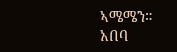ኣሜሜን።
አበባ